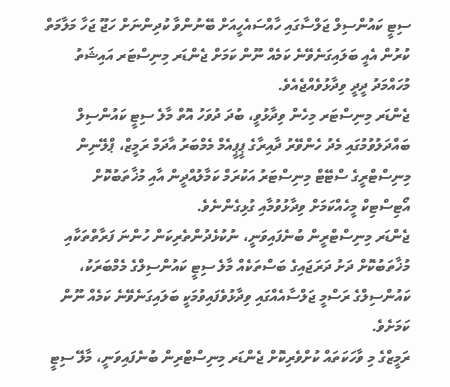ސިޓީ ކައުންސިލް ޖަލްސާގައި ހާއްސައެހީއަށް ބޭނުންވާ ކުދިންނަށް ހަޖޫ ޖަހާ މަލާމަތް ކުރުން އެއީ ބަލައިގަނެވޭނެ ކަމެއް ނޫން ކަމަށް ޖެންޑަރ މިނިސްޓަރ އައިޝަތު މުހައްމަދު ދީދީ ވިދާޅުވެއްޖެއެވެ.
ޖެންޑަރ މިނިސްޓަރ މިހެން ވިދާޅުވީ، ބުދަ ދުވަހު އޮތް މާލެ ސިޓީ ކައުންސިލް ބައްދަލުވުމުގައި މެދު ހެންވޭރު ދާއިރާގެ ޕީޕީއެމް މެމްބަރު އާދަމް ރަމީޒް، ޕްލޭނިން މިނިސްޓްރީގެ ސްޓޭޓް މިނިސްޓަރު އަކުރަމް ކަމާލުއްދީން އާއި މުޚާތަބުކޮށް އޯޓިސްޓިކް މީހެއްކަމަށް ވިދާޅުވުމާއި ގުޅިގެންނެވެ.
ޖެންޑަރ މިނިސްޓްރީން ބުނެފައިވަނީ، ނުކުޅެދުންތެރިކަން ހުންނަ ފަރާތްތަކާއި މުޚާތަބުކޮށް ދަށު ދަރަޖައިގެ ބަސްތަކެއް މާލެ ސިޓީ ކައުންސިލްގެ މެމްބަރަކު، ކައުންސިލްގެ ރަސްމީ ޖަލްސާއެއްގައި ވިދާޅުވެފައިވުމަކީ ބަލައިގަނެވޭނެ ކަމެއް ނޫން ކަމަށެވެ.
ރަމީޒްގެ މި ވާހަކަތައް ކުށްވެރިކޮށް ޖެންޑަރ މިނިސްޓްރިން ބުނެފައިވަނީ، މާލޭ ސިޓީ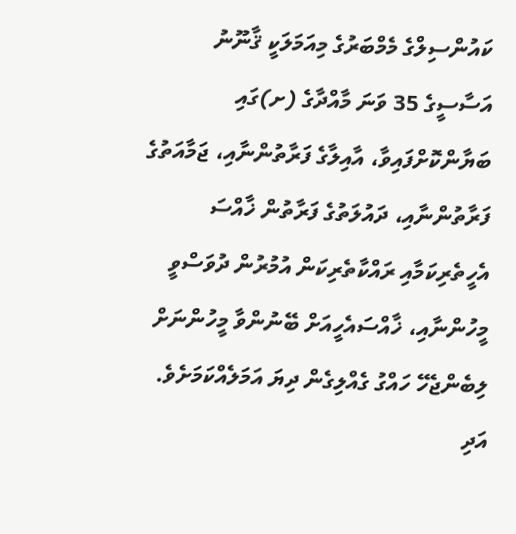ކައުންސިލްގެ މެމްބަރުގެ މިއަމަލަކީ ޤާނޫނު އަސާސީގެ 35 ވަނަ މާއްދާގެ (ށ)ގައި ބަޔާންކޮށްފައިވާ، އާއިލާގެ ފަރާތުންނާއި، ޖަމާއަތުގެ ފަރާތުންނާއި، ދައުލަތުގެ ފަރާތުން ޚާއްސަ އެހީތެރިކަމާއި ރައްކާތެރިކަން އުމުރުން ދުވަސްވީ މީހުންނާއި، ޚާއްސައެހީއަށް ބޭނުންވާ މީހުންނަށް ލިބެންޖެހޭ ހައްގު ގެއްލިގެން ދިޔަ އަމަލެއްކަމަށެވެ. އަދި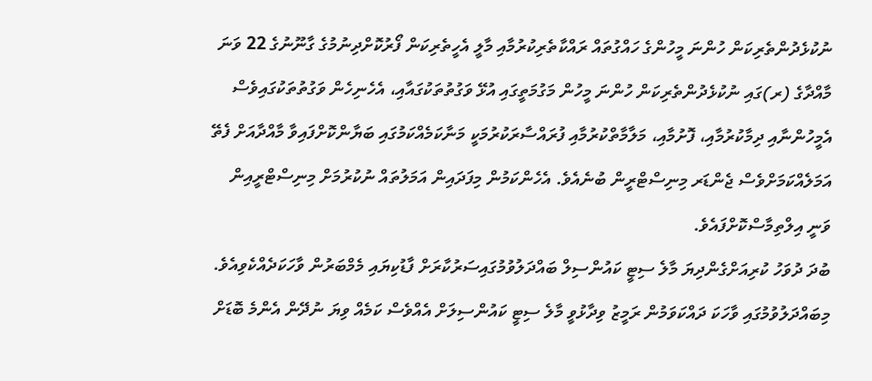ނުކުޅެދުންތެރިކަން ހުންނަ މީހުންގެ ހައްގުތައް ރައްކާތެރިކުރުމާއި މާލީ އެހީތެރިކަން ފޯރުކޮށްދިނުމުގެ ގާނޫނުގެ 22 ވަނަ މާއްދާގެ (ރ)ގައި ނުކުޅެދުންތެރިކަން ހުންނަ މީހުން މަގުމަތީގައި އުޅޭ ވަގުތުތަކުގައާއި، އެހެނިހެން ވަގުތުތަކުގައިވެސް އެމީހުންނާއި ދިމާކުރުމާއި، ފޮށުމާއި، މަލާމާތްކުރުމާއި ފުރައްސާރަކުރުމަކީ މަނާކަމެއްކަމުގައި ބަޔާންކޮށްފައިވާ މާއްދާއަށް ފެތޭ އަމަލެއްކަމަށްވެސް ޖެންޑަރ މިނިސްޓްރީން ބުނެއެވެ. އެހެންކަމުން މިފަދައިން އަމަލުތައް ނުކުރުމަށް މިނިސްޓްރީއިން ވަނީ އިލްތިމާސްކޮށްފައެވެ.
ބުދަ ދުވަހު ކުރިއަށްގެންދިޔަ މާލެ ސިޓީ ކައުންސިލް ބައްދަލުވުމުގައިސަރުކާރަށް ފާޑުކިޔައި މެމްބަރުން ވާހަކަދެއްކެވިއެވެ. މިބައްދަލުވުމުގައި ވާހަކަ ދައްކަވަމުން ރަމީޒު ވިދާޅުވީ މާލެ ސިޓީ ކައުންސިލަށް އެއްވެސް ކަމެއް ވިޔަ ނުދޭން އެންމެ ބޮޑަށް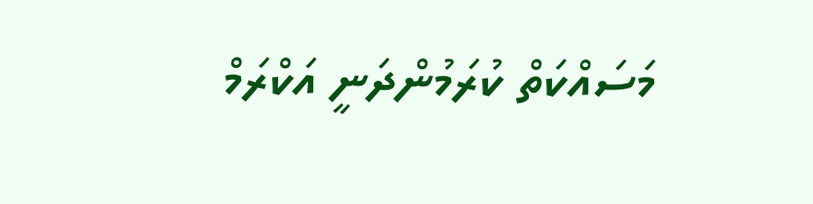މަސައްކަތް ކުރަމުންދަނީ އަކްރަމް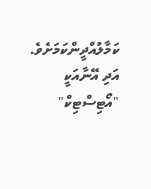ކަމާލުއްދީންކަމަށެވެ. އަދި އޭނާއަކީ "އޯޓިސްޓިކް"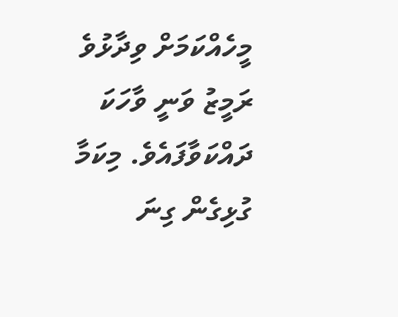މީހެއްކަމަށް ވިދާޅުވެ ރަމީޒު ވަނީ ވާހަކަ ދައްކަވާފައެވެ. މިކަމާ ގުޅިގެން ގިނަ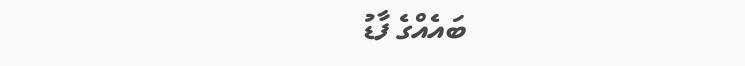ބައެއްގެ ފާޑު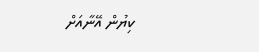ކިޔުން އޭނާއަށް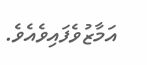އަމާޒުވެފައިވެއެވެ.